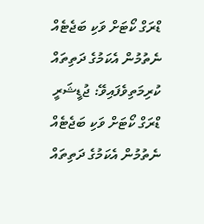ޑްރަގް ކޯޓަށް ވަކި ބަޖެޓެއް ނެތުމުން އެކަމުގެ ދަތިތައް ކުރިމަތިވެފައިވޭ: ޖުޑީޝަރީ
ޑްރަގް ކޯޓަށް ވަކި ބަޖެޓެއް ނެތުމުން އެކަމުގެ ދަތިތައް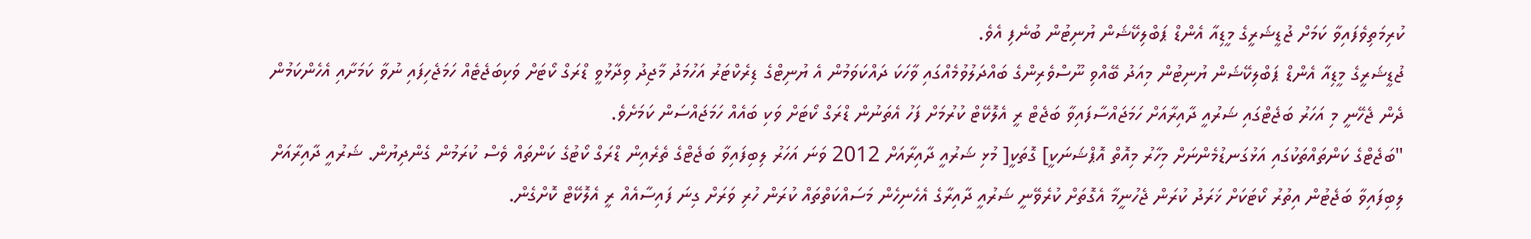ކުރިމަތިވެފައިވާ ކަމަށް ޖުޑީޝަރީގެ މީޑިއާ އެންޑް ޕަބްލިކޭޝަން ޔުނިޓުން ބުނެފި އެވެ.
ޖުޑީޝަރީގެ މީޑިއާ އެންޑް ޕަބްލިކޭޝަން ޔުނިޓުން މިއަދު ބޭއްވި ނޫސްވެރިންގެ ބައްދަލުވުމެއްގައި ވާހަކަ ދައްކަވަމުން އެ ޔުނިޓްގެ ޑިރެކްޓަރު އަހުމަދު މާޖިދު ވިދާޅުވީ ޑްރަގް ކޯޓަށް ވަކިބަޖެޓެއް ހަމަޖެހިފައި ނުވާ ކަމަށާއި އެހެންކަމުން ދެން ޖެހޭނީ މި އަހަރު ބަޖެޓްގައި ޝަރުއީ ދާއިރާއަށް ހަމަޖައްސާފައިވާ ބަޖެޓް ރީ އެލޮކޭޓް ކުރުމަށް ފަހު އެތަނުން ޑްރަގް ކޯޓަށް ވަކި ބައެއް ހަމަޖައްސަން ކަމަށެވެ.
"ބަޖެޓްގެ ކަންތައްތަކުގައި އަޅުގަނޑުމެންނަށް މިހާރު މިއޮތް އޮޕްޝަނަކީ] ގޮތަކީ[ މުޅި ޝަރުއީ ދާއިރާއަށް 2012 ވަނަ އަހަރު ލިބިފައިވާ ބަޖެޓްގެ ތެރެއިން ޑްރަގް ކޯޓުގެ ކަންތައް ވެސް ކުރަމުން ގެންދިޔުން. ޝަރުއީ ދާއިރާއަށް ލިބިފައިވާ ބަޖެޓުން އިތުރު ކޯޓަކަށް ޚަރަދު ކުރަން ޖެހުނީމާ އެގޮތަށް ކުރެވޭނީ ޝަރުއީ ދާއިރާގެ އެހެނިހެން މަސައްކަތްތައް ކުރަން ހުރި ވަރަށް ގިނަ ފައިސާއެއް ރީ އެލޮކޭޓް ކޮށްގެން.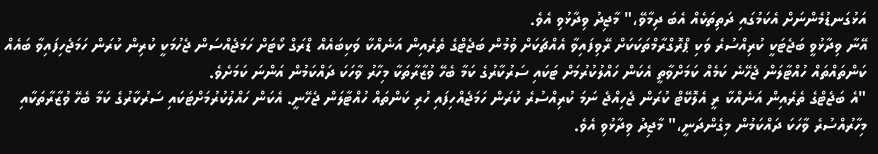އަޅުގަނޑުމެންނަށް އެކަމުގައި ދަތިތަކެއް އެބަ ދިމާވޭ،" މާޖިދު ވިދާޅުވި އެވެ.
އޭނާ ވިދާޅުވީ ބަޖެޓަކީ ކުރިއްސުރެ ވަކި ޕްރޮގްރާމްތަކަކަށް ރޭވިފައިވާ އެއްޗަކަށް ވުމުން ބަޖެޓްގެ ތެރެއިން އަނެއްކާ ވަކިބައެއް ޑްރަގް ކޯޓަށް ހަމަޖެއްސަން ޖެހުމަކީ ކުރިން ކުރަން ހަމަޖެހިފައިވާ ބައެއް ކަންތައްތައް ހުއްޓާލަން ޖެހޭނެ ކަމެއް ކަމަށްވާތީ އެކަން ހައްލުކުރުމަށް ޓަކައި ސަރުކާރުގެ ކަމާ ބެހޭ ވުޒާރާތަކާ މިހާރު ވާހަކަ ދައްކަމުން އަންނަ ކަމަށެވެ.
"އެ ބަޖެޓްގެ ތެރެއިން އަނެއްކާ ރީ އެލޮކޭޓް ކުރަން ޖެހިއްޖެ ނަމަ ކުރިއްސުރެ ކުރަން ހަމަޖެއްހިފައި ހުރި ކަންތައް ހުއްޓާލަން ޖެހޭނީ. އެކަން ހައްލުކުރުމަށްޓަކައި ސަރުކާރުގެ ކަމާ ބެހޭ ވުޒާރާތަކާއި މިހާރުއްސުރެ ވާހަކަ ދައްކަމުން މިގެންދަނީ،" މާޖިދު ވިދާޅުވި އެވެ.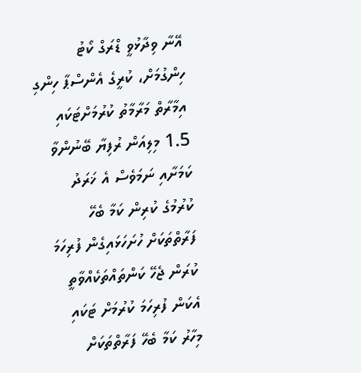އޭނާ ވިދާޅުވީ ޑްރަގް ކޯޓު ހިންގުމަށް، ކުރީގެ އެންސްޕާ ހިންގި އިމާރާތް މަރާމާތު ކުރުމަށްޓަކައި 1.5 މިލިއަން ރުފިޔާ ބޭނުންވާ ކަމަށާއި ނަމަވެސް އެ ޚަރަދު ކުރުމުގެ ކުރިން ކަމާ ބެހޭ ފަރާތްތަކަށް ހުށަހަޅައިގެން ފުރިހަމަ ކުރަން ޖެހޭ ކަންތައްތަކެއްވާތީ އެކަން ފުރިހަމަ ކުރުމަށް ޓަކައި މިހާރު ކަމާ ބެހޭ ފަރާތްތަކަށް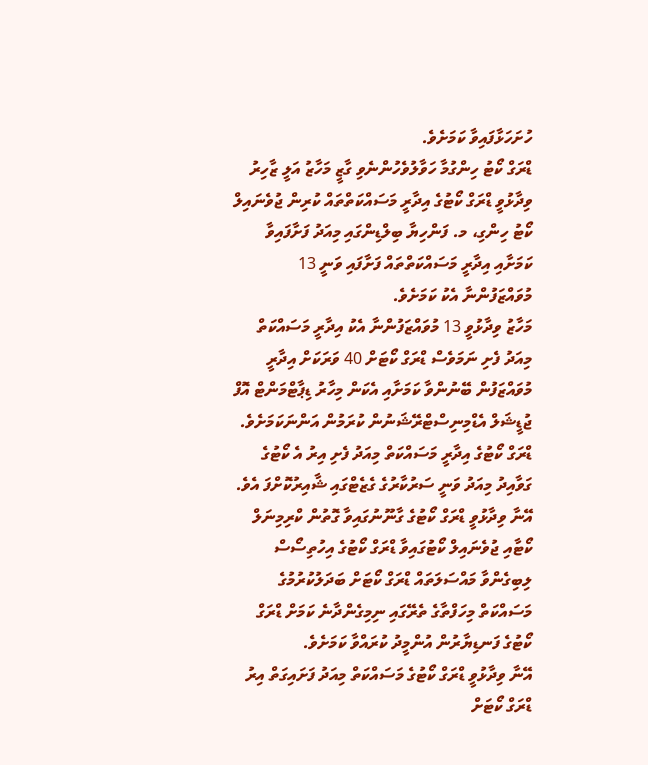ހުށަހަޅާފައިވާ ކަމަށެވެ.
ޑްރަގް ކޯޓު ހިންގުމާ ހަވާލުވެހުންނެވި ގާޒީ މަހާޒު އަލީ ޒާހިރު ވިދާޅުވީ ޑްރަގް ކޯޓުގެ އިދާރީ މަސައްކަތްތައް ކުރިން ޖުވެނައިލް ކޯޓު ހިންގި، މ. ފަންހިޔާ ބިލްޑިންގައި މިއަދު ފަށާފައިވާ ކަމަށާއި އިދާރީ މަސައްކަތްތައް ފަށާފައި ވަނީ 13 މުވައްޒަފުންނާ އެކު ކަމަށެވެ.
މަހާޒު ވިދާޅުވީ 13 މުވައްޒަފުންނާ އެކު އިދާރީ މަސައްކަތް މިއަދު ފެށި ނަމަވެސް ޑްރަގް ކޯޓަށް 40 ވަރަކަށް އިދާރީ މުވައްޒަފުން ބޭނުންވާ ކަމަށާއި އެކަން މިހާރު ޑިޕާޓްމަންޓް އޮފް ޖުޑީޝަލް އެޑްމިނިސްޓްރޭޝަނުން ކުރަމުން އަންނަކަމަށެވެ.
ޑްރަގް ކޯޓުގެ އިދާރީ މަސައްކަތް މިއަދު ފެށި އިރު އެ ކޯޓުގެ ގަވާއިދު މިއަދު ވަނީ ސަރުކާރުގެ ގެޒެޓްގައި ޝާއިރުކޮށްފަ އެވެ.
އޭނާ ވިދާޅުވީ ޑްރަގް ކޯޓުގެ ގާނޫނުގައިވާ ގޮތުން ކްރިމިނަލް ކޯޓާއި ޖުވެނައިލް ކޯޓުގައިވާ ޑްރަގް ކޯޓުގެ އިހުތިސޯސް ލިބިގެންވާ މައްސަލަތައް ޑްރަގް ކޯޓަށް ބަދަލުކުރުމުގެ މަސައްކަތް މިހަފްތާގެ ތެރޭގައި ނިމިގެންދާނެ ކަމަށް ޑްރަގް ކޯޓުގެ ފަނޑިޔާރުން އުންމީދު ކުރައްވާ ކަމަށެވެ.
އޭނާ ވިދާޅުވީ ޑްރަގް ކޯޓުގެ މަސައްކަތް މިއަދު ފަށައިގަތް އިރު ޑްރަގް ކޯޓަށް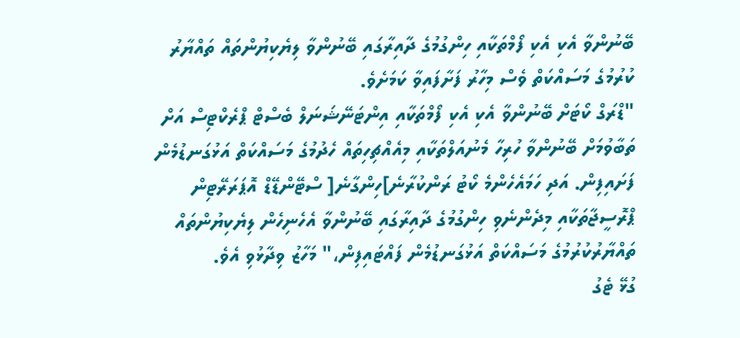ބޭނުންވާ އެކި އެކި ފޯމްތަކާއި ހިންގުމުގެ ދާއިރާގައި ބޭނުންވާ ލިޔެކިޔުންތައް ތައްޔާރު ކުރުމުގެ މަސައްކަތް ވެސް މިހާރު ފަށާފައިވާ ކަމަށެވެ.
"ޑްރަގް ކޯޓަށް ބޭނުންވާ އެކި އެކި ފޯމްތަކާއި އިންޓަނޭޝަނަލް ބެސްޓް ޕްރެކްޓިސް އަށް ތަބާވުމަށް ބޭނުންވާ ހުރިހާ މެނުއަލްތަކާއި މިއެއްޗިހިތައް ހެދުމުގެ މަސައްކަތް އަޅުގަނޑުމެން ފަށައިފިން. އަދި ހަމައެހެންމެ ކޯޓު ރަންކުރާނެ]ހިންގާނެ[ ސްޓޭންޑޭޑް އޮޕަރަރޭޓިން ޕްރޮސީޖާތަކާއި މިދެންނެވި ހިންގުމުގެ ދާއިރާގައި ބޭނުންވާ އެހެނިހެން ލިޔެކިޔުންތައް ތައްޔާރުކުރުމުގެ މަސައްކަތް އަޅުގަނޑުމެން ފައްޓައިފިން،" މަހާޒު ވިދާޅުވި އެވެ.
ގުޅޭ ޓެގު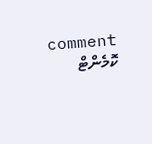comment ކޮމެންޓް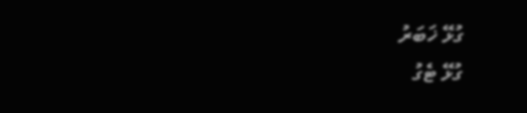ގުޅޭ ޚަބަރު
ގުޅޭ ޓެގު